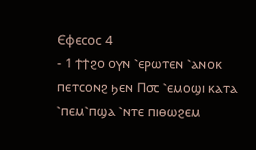Ⲉⲫⲉⲥⲟⲥ 4
- 1 ϯϯϩⲟ ⲟⲩⲛ ⳿ⲉⲣⲱⲧⲉⲛ ⳿ⲁⲛⲟⲕ ⲡⲉⲧⲥⲟⲛϩ ϧⲉⲛ Ⲡ⳪ ⳿ⲉⲙⲟϣⲓ ⲕⲁⲧⲁ ⳿ⲡⲉⲙ⳿ⲡϣⲁ ⳿ⲛⲧⲉ ⲡⲓⲑⲱϩⲉⲙ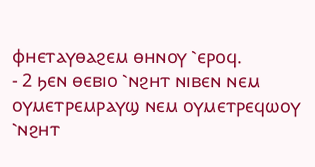ⲫⲏⲉⲧⲁⲩⲑⲁϩⲉⲙ ⲑⲏⲛⲟⲩ ⳿ⲉⲣⲟϥ.
- 2 ϧⲉⲛ ⲑⲉⲃⲓⲟ ⳿ⲛϩⲏⲧ ⲛⲓⲃⲉⲛ ⲛⲉⲙ ⲟⲩⲙⲉⲧⲣⲉⲙⲣⲁⲩϣ ⲛⲉⲙ ⲟⲩⲙⲉⲧⲣⲉϥⲱⲟⲩ ⳿ⲛϩⲏⲧ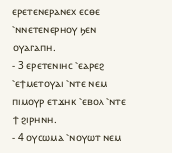ⲉⲣⲉⲧⲉⲛⲉⲣⲁⲛⲉⲭ ⲉⲥⲑⲉ ⳿ⲛⲛⲉⲧⲉⲛⲉⲣⲏⲟⲩ ϧⲉⲛ ⲟⲩⲁⲅⲁⲡⲏ.
- 3 ⲉⲣⲉⲧⲉⲛⲓⲏⲥ ⳿ⲉⲁⲣⲉϩ ⳿ⲉϯⲙⲉⲧⲟⲩⲁⲓ ⳿ⲛⲧⲉ ⲛⲉⲙ ⲡⲓⲙⲟⲩⲣ ⲉⲧϫⲏⲕ ⳿ⲉⲃⲟⲗ ⳿ⲛⲧⲉ ϯ ϩⲓⲣⲏⲛⲏ.
- 4 ⲟⲩⲥⲱⲙⲁ ⳿ⲛⲟⲩⲱⲧ ⲛⲉⲙ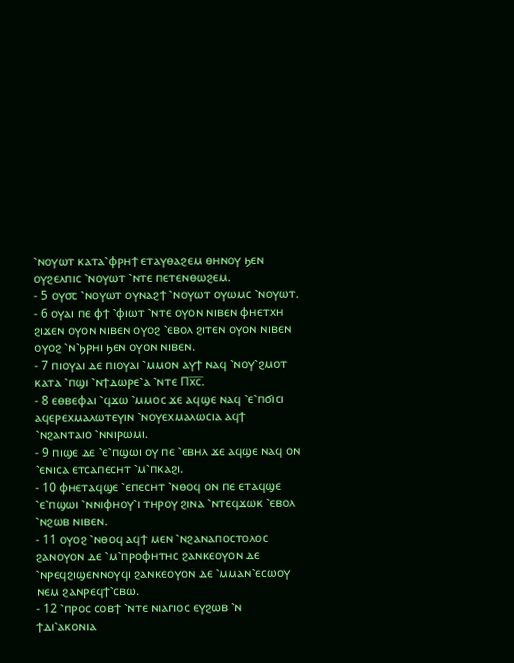⳿ⲛⲟⲩⲱⲧ ⲕⲁⲧⲁ⳿ⲫⲣⲏϯ ⲉⲧⲁⲩⲑⲁϩⲉⲙ ⲑⲏⲛⲟⲩ ϧⲉⲛ ⲟⲩϩⲉⲗⲡⲓⲥ ⳿ⲛⲟⲩⲱⲧ ⳿ⲛⲧⲉ ⲡⲉⲧⲉⲛⲑⲱϩⲉⲙ.
- 5 ⲟⲩ⳪ ⳿ⲛⲟⲩⲱⲧ ⲟⲩⲛⲁϩϯ ⳿ⲛⲟⲩⲱⲧ ⲟⲩⲱⲙⲥ ⳿ⲛⲟⲩⲱⲧ.
- 6 ⲟⲩⲁⲓ ⲡⲉ ⲫϯ ⳿ⲫⲓⲱⲧ ⳿ⲛⲧⲉ ⲟⲩⲟⲛ ⲛⲓⲃⲉⲛ ⲫⲏⲉⲧⲭⲏ ϩⲓϫⲉⲛ ⲟⲩⲟⲛ ⲛⲓⲃⲉⲛ ⲟⲩⲟϩ ⳿ⲉⲃⲟⲗ ϩⲓⲧⲉⲛ ⲟⲩⲟⲛ ⲛⲓⲃⲉⲛ ⲟⲩⲟϩ ⳿ⲛ⳿ϧⲣⲏⲓ ϧⲉⲛ ⲟⲩⲟⲛ ⲛⲓⲃⲉⲛ.
- 7 ⲡⲓⲟⲩⲁⲓ ⲇⲉ ⲡⲓⲟⲩⲁⲓ ⳿ⲙⲙⲟⲛ ⲁⲩϯ ⲛⲁϥ ⳿ⲛⲟⲩ⳿ϩⲙⲟⲧ ⲕⲁⲧⲁ ⳿ⲡϣⲓ ⳿ⲛϯⲇⲱⲣⲉ⳿ⲁ ⳿ⲛⲧⲉ Ⲡⲭ̅ⲥ̅.
- 8 ⲉⲑⲃⲉⲫⲁⲓ ⳿ϥϫⲱ ⳿ⲙⲙⲟⲥ ϫⲉ ⲁϥϣⲉ ⲛⲁϥ ⳿ⲉ⳿ⲡϭⲓⲥⲓ ⲁϥⲉⲣⲉⲭⲙⲁⲗⲱⲧⲉⲩⲓⲛ ⳿ⲛⲟⲩⲉⲭⲙⲁⲗⲱⲥⲓⲁ ⲁϥϯ ⳿ⲛϩⲁⲛⲧⲁⲓⲟ ⳿ⲛⲛⲓⲣⲱⲙⲓ.
- 9 ⲡⲓϣⲉ ⲇⲉ ⳿ⲉ⳿ⲡϣⲱⲓ ⲟⲩ ⲡⲉ ⳿ⲉⲃⲏⲗ ϫⲉ ⲁϥϣⲉ ⲛⲁϥ ⲟⲛ ⳿ⲉⲛⲓⲥⲁ ⲉⲧⲥⲁⲡⲉⲥⲏⲧ ⳿ⲙ⳿ⲡⲕⲁϩⲓ.
- 10 ⲫⲏⲉⲧⲁϥϣⲉ ⳿ⲉⲡⲉⲥⲏⲧ ⳿ⲛⲑⲟϥ ⲟⲛ ⲡⲉ ⲉⲧⲁϥϣⲉ ⳿ⲉ⳿ⲡϣⲱⲓ ⳿ⲛⲛⲓⲫⲏⲟⲩ⳿ⲓ ⲧⲏⲣⲟⲩ ϩⲓⲛⲁ ⳿ⲛⲧⲉϥϫⲱⲕ ⳿ⲉⲃⲟⲗ ⳿ⲛϩⲱⲃ ⲛⲓⲃⲉⲛ.
- 11 ⲟⲩⲟϩ ⳿ⲛⲑⲟϥ ⲁϥϯ ⲙⲉⲛ ⳿ⲛϩⲁⲛⲁⲡⲟⲥⲧⲟⲗⲟⲥ ϩⲁⲛⲟⲩⲟⲛ ⲇⲉ ⳿ⲙ⳿ⲡⲣⲟⲫⲏⲧⲏⲥ ϩⲁⲛⲕⲉⲟⲩⲟⲛ ⲇⲉ ⳿ⲛⲣⲉϥϩⲓϣⲉⲛⲛⲟⲩϥⲓ ϩⲁⲛⲕⲉⲟⲩⲟⲛ ⲇⲉ ⳿ⲙⲙⲁⲛ⳿ⲉⲥⲱⲟⲩ ⲛⲉⲙ ϩⲁⲛⲣⲉϥϯ⳿ⲥⲃⲱ.
- 12 ⳿ⲡⲣⲟⲥ ⲥⲟⲃϯ ⳿ⲛⲧⲉ ⲛⲓⲁⲅⲓⲟⲥ ⲉⲩϩⲱⲃ ⳿ⲛ ϯⲇⲓ⳿ⲁⲕⲟⲛⲓⲁ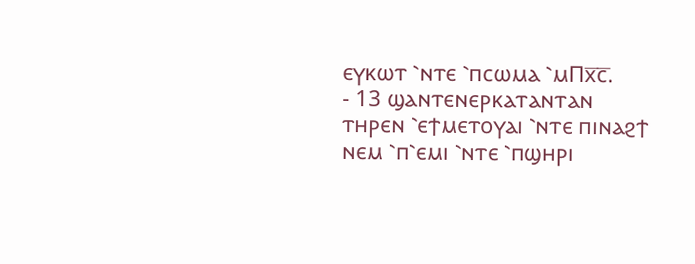ⲉⲩⲕⲱⲧ ⳿ⲛⲧⲉ ⳿ⲡⲥⲱⲙⲁ ⳿ⲙⲠⲭ̅ⲥ̅.
- 13 ϣⲁⲛⲧⲉⲛⲉⲣⲕⲁⲧⲁⲛⲧⲁⲛ ⲧⲏⲣⲉⲛ ⳿ⲉϯⲙⲉⲧⲟⲩⲁⲓ ⳿ⲛⲧⲉ ⲡⲓⲛⲁϩϯ ⲛⲉⲙ ⳿ⲡ⳿ⲉⲙⲓ ⳿ⲛⲧⲉ ⳿ⲡϣⲏⲣⲓ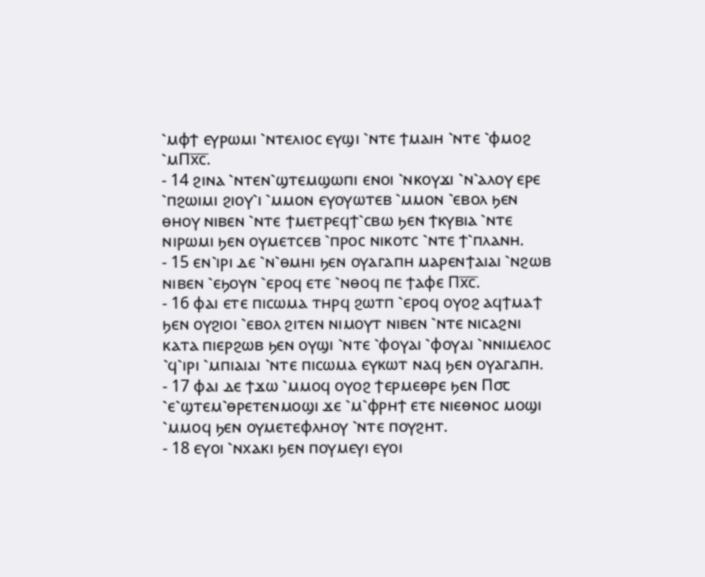⳿ⲙⲫϯ ⲉⲩⲣⲱⲙⲓ ⳿ⲛⲧⲉⲗⲓⲟⲥ ⲉⲩϣⲓ ⳿ⲛⲧⲉ ϯⲙⲁⲓⲏ ⳿ⲛⲧⲉ ⳿ⲫⲙⲟϩ ⳿ⲙⲠⲭ̅ⲥ̅.
- 14 ϩⲓⲛⲁ ⳿ⲛⲧⲉⲛ⳿ϣⲧⲉⲙϣⲱⲡⲓ ⲉⲛⲟⲓ ⳿ⲛⲕⲟⲩϫⲓ ⳿ⲛ⳿ⲁⲗⲟⲩ ⲉⲣⲉ ⳿ⲡϩⲱⲓⲙⲓ ϩⲓⲟⲩ⳿ⲓ ⳿ⲙⲙⲟⲛ ⲉⲩⲟⲩⲱⲧⲉⲃ ⳿ⲙⲙⲟⲛ ⳿ⲉⲃⲟⲗ ϧⲉⲛ ⲑⲏⲟⲩ ⲛⲓⲃⲉⲛ ⳿ⲛⲧⲉ ϯⲙⲉⲧⲣⲉϥϯ⳿ⲥⲃⲱ ϧⲉⲛ ϯⲕⲩⲃⲓⲁ ⳿ⲛⲧⲉ ⲛⲓⲣⲱⲙⲓ ϧⲉⲛ ⲟⲩⲙⲉⲧⲥⲉⲃ ⳿ⲡⲣⲟⲥ ⲛⲓⲕⲟⲧⲥ ⳿ⲛⲧⲉ ϯ⳿ⲡⲗⲁⲛⲏ.
- 15 ⲉⲛ⳿ⲓⲣⲓ ⲇⲉ ⳿ⲛ⳿ⲑⲙⲏⲓ ϧⲉⲛ ⲟⲩⲁⲅⲁⲡⲏ ⲙⲁⲣⲉⲛϯⲁⲓⲁⲓ ⳿ⲛϩⲱⲃ ⲛⲓⲃⲉⲛ ⳿ⲉϧⲟⲩⲛ ⳿ⲉⲣⲟϥ ⲉⲧⲉ ⳿ⲛⲑⲟϥ ⲡⲉ ϯⲁⲫⲉ Ⲡⲭ̅ⲥ̅.
- 16 ⲫⲁⲓ ⲉⲧⲉ ⲡⲓⲥⲱⲙⲁ ⲧⲏⲣϥ ϩⲱⲧⲡ ⳿ⲉⲣⲟϥ ⲟⲩⲟϩ ⲁϥϯⲙⲁϯ ϧⲉⲛ ⲟⲩϩⲓⲟⲓ ⳿ⲉⲃⲟⲗ ϩⲓⲧⲉⲛ ⲛⲓⲙⲟⲩⲧ ⲛⲓⲃⲉⲛ ⳿ⲛⲧⲉ ⲛⲓⲥⲁϩⲛⲓ ⲕⲁⲧⲁ ⲡⲓⲉⲣϩⲱⲃ ϧⲉⲛ ⲟⲩϣⲓ ⳿ⲛⲧⲉ ⳿ⲫⲟⲩⲁⲓ ⳿ⲫⲟⲩⲁⲓ ⳿ⲛⲛⲓⲙⲉⲗⲟⲥ ⳿ϥ⳿ⲓⲣⲓ ⳿ⲙⲡⲓⲁⲓⲁⲓ ⳿ⲛⲧⲉ ⲡⲓⲥⲱⲙⲁ ⲉⲩⲕⲱⲧ ⲛⲁϥ ϧⲉⲛ ⲟⲩⲁⲅⲁⲡⲏ.
- 17 ⲫⲁⲓ ⲇⲉ ϯϫⲱ ⳿ⲙⲙⲟϥ ⲟⲩⲟϩ ϯⲉⲣⲙⲉⲑⲣⲉ ϧⲉⲛ Ⲡ⳪ ⳿ⲉ⳿ϣⲧⲉⲙ⳿ⲑⲣⲉⲧⲉⲛⲙⲟϣⲓ ϫⲉ ⳿ⲙ⳿ⲫⲣⲏϯ ⲉⲧⲉ ⲛⲓⲉⲑⲛⲟⲥ ⲙⲟϣⲓ ⳿ⲙⲙⲟϥ ϧⲉⲛ ⲟⲩⲙⲉⲧⲉⲫⲗⲏⲟⲩ ⳿ⲛⲧⲉ ⲡⲟⲩϩⲏⲧ.
- 18 ⲉⲩⲟⲓ ⳿ⲛⲭⲁⲕⲓ ϧⲉⲛ ⲡⲟⲩⲙⲉⲩⲓ ⲉⲩⲟⲓ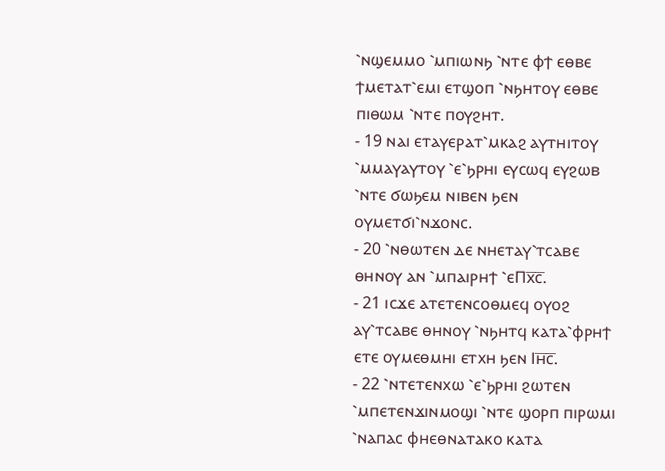⳿ⲛϣⲉⲙⲙⲟ ⳿ⲙⲡⲓⲱⲛϧ ⳿ⲛⲧⲉ ⲫϯ ⲉⲑⲃⲉ ϯⲙⲉⲧⲁⲧ⳿ⲉⲙⲓ ⲉⲧϣⲟⲡ ⳿ⲛϧⲏⲧⲟⲩ ⲉⲑⲃⲉ ⲡⲓⲑⲱⲙ ⳿ⲛⲧⲉ ⲡⲟⲩϩⲏⲧ.
- 19 ⲛⲁⲓ ⲉⲧⲁⲩⲉⲣⲁⲧ⳿ⲙⲕⲁϩ ⲁⲩⲧⲏⲓⲧⲟⲩ ⳿ⲙⲙⲁⲩⲁⲩⲧⲟⲩ ⳿ⲉ⳿ϧⲣⲏⲓ ⲉⲩⲥⲱϥ ⲉⲩϩⲱⲃ ⳿ⲛⲧⲉ ϭⲱϧⲉⲙ ⲛⲓⲃⲉⲛ ϧⲉⲛ ⲟⲩⲙⲉⲧϭⲓ⳿ⲛϫⲟⲛⲥ.
- 20 ⳿ⲛⲑⲱⲧⲉⲛ ⲇⲉ ⲛⲏⲉⲧⲁⲩ⳿ⲧⲥⲁⲃⲉ ⲑⲏⲛⲟⲩ ⲁⲛ ⳿ⲙⲡⲁⲓⲣⲏϯ ⳿ⲉⲠⲭ̅ⲥ̅.
- 21 ⲓⲥϫⲉ ⲁⲧⲉⲧⲉⲛⲥⲟⲑⲙⲉϥ ⲟⲩⲟϩ ⲁⲩ⳿ⲧⲥⲁⲃⲉ ⲑⲏⲛⲟⲩ ⳿ⲛϧⲏⲧϥ ⲕⲁⲧⲁ⳿ⲫⲣⲏϯ ⲉⲧⲉ ⲟⲩⲙⲉⲑⲙⲏⲓ ⲉⲧⲭⲏ ϧⲉⲛ Ⲓⲏ̅ⲥ̅.
- 22 ⳿ⲛⲧⲉⲧⲉⲛⲭⲱ ⳿ⲉ⳿ϧⲣⲏⲓ ϩⲱⲧⲉⲛ ⳿ⲙⲡⲉⲧⲉⲛϫⲓⲛⲙⲟϣⲓ ⳿ⲛⲧⲉ ϣⲟⲣⲡ ⲡⲓⲣⲱⲙⲓ ⳿ⲛⲁⲡⲁⲥ ⲫⲏⲉⲑⲛⲁⲧⲁⲕⲟ ⲕⲁⲧⲁ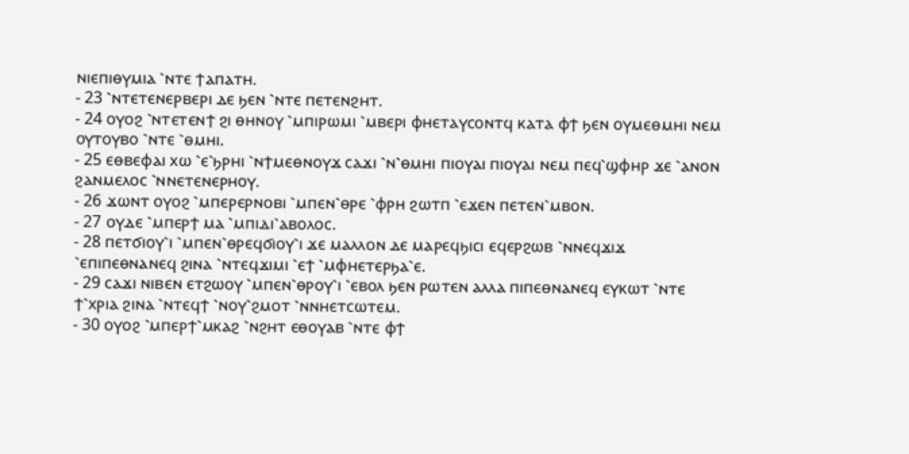ⲛⲓⲉⲡⲓⲑⲩⲙⲓⲁ ⳿ⲛⲧⲉ ϯⲁⲡⲁⲧⲏ.
- 23 ⳿ⲛⲧⲉⲧⲉⲛⲉⲣⲃⲉⲣⲓ ⲇⲉ ϧⲉⲛ ⳿ⲛⲧⲉ ⲡⲉⲧⲉⲛϩⲏⲧ.
- 24 ⲟⲩⲟϩ ⳿ⲛⲧⲉⲧⲉⲛϯ ϩⲓ ⲑⲏⲛⲟⲩ ⳿ⲙⲡⲓⲣⲱⲙⲓ ⳿ⲙⲃⲉⲣⲓ ⲫⲏⲉⲧⲁⲩⲥⲟⲛⲧϥ ⲕⲁⲧⲁ ⲫϯ ϧⲉⲛ ⲟⲩⲙⲉⲑⲙⲏⲓ ⲛⲉⲙ ⲟⲩⲧⲟⲩⲃⲟ ⳿ⲛⲧⲉ ⳿ⲑⲙⲏⲓ.
- 25 ⲉⲑⲃⲉⲫⲁⲓ ⲭⲱ ⳿ⲉ⳿ϧⲣⲏⲓ ⳿ⲛϯⲙⲉⲑⲛⲟⲩϫ ⲥⲁϫⲓ ⳿ⲛ⳿ⲑⲙⲏⲓ ⲡⲓⲟⲩⲁⲓ ⲡⲓⲟⲩⲁⲓ ⲛⲉⲙ ⲡⲉϥ⳿ϣⲫⲏⲣ ϫⲉ ⳿ⲁⲛⲟⲛ ϩⲁⲛⲙⲉⲗⲟⲥ ⳿ⲛⲛⲉⲧⲉⲛⲉⲣⲏⲟⲩ.
- 26 ϫⲱⲛⲧ ⲟⲩⲟϩ ⳿ⲙⲡⲉⲣⲉⲣⲛⲟⲃⲓ ⳿ⲙⲡⲉⲛ⳿ⲑⲣⲉ ⳿ⲫⲣⲏ ϩⲱⲧⲡ ⳿ⲉϫⲉⲛ ⲡⲉⲧⲉⲛ⳿ⲙⲃⲟⲛ.
- 27 ⲟⲩⲇⲉ ⳿ⲙⲡⲉⲣϯ ⲙⲁ ⳿ⲙⲡⲓⲇⲓ⳿ⲁⲃⲟⲗⲟⲥ.
- 28 ⲡⲉⲧϭⲓⲟⲩ⳿ⲓ ⳿ⲙⲡⲉⲛ⳿ⲑⲣⲉϥϭⲓⲟⲩ⳿ⲓ ϫⲉ ⲙⲁⲗⲗⲟⲛ ⲇⲉ ⲙⲁⲣⲉϥϧⲓⲥⲓ ⲉϥⲉⲣϩⲱⲃ ⳿ⲛⲛⲉϥϫⲓϫ ⳿ⲉⲡⲓⲡⲉⲑⲛⲁⲛⲉϥ ϩⲓⲛⲁ ⳿ⲛⲧⲉϥϫⲓⲙⲓ ⳿ⲉϯ ⳿ⲙⲫⲏⲉⲧⲉⲣϧⲁ⳿ⲉ.
- 29 ⲥⲁϫⲓ ⲛⲓⲃⲉⲛ ⲉⲧϩⲱⲟⲩ ⳿ⲙⲡⲉⲛ⳿ⲑⲣⲟⲩ⳿ⲓ ⳿ⲉⲃⲟⲗ ϧⲉⲛ ⲣⲱⲧⲉⲛ ⲁⲗⲗⲁ ⲡⲓⲡⲉⲑⲛⲁⲛⲉϥ ⲉⲩⲕⲱⲧ ⳿ⲛⲧⲉ ϯ⳿ⲭⲣⲓⲁ ϩⲓⲛⲁ ⳿ⲛⲧⲉϥϯ ⳿ⲛⲟⲩ⳿ϩⲙⲟⲧ ⳿ⲛⲛⲏⲉⲧⲥⲱⲧⲉⲙ.
- 30 ⲟⲩⲟϩ ⳿ⲙⲡⲉⲣϯ⳿ⲙⲕⲁϩ ⳿ⲛϩⲏⲧ ⲉⲑⲟⲩⲁⲃ ⳿ⲛⲧⲉ ⲫϯ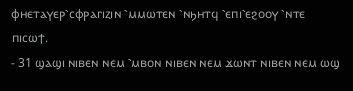ⲫⲏⲉⲧⲁⲩⲉⲣ⳿ⲥⲫⲣⲁⲅⲓⲍⲓⲛ ⳿ⲙⲙⲱⲧⲉⲛ ⳿ⲛϧⲏⲧϥ ⳿ⲉⲡⲓ⳿ⲉϩⲟⲟⲩ ⳿ⲛⲧⲉ ⲡⲓⲥⲱϯ.
- 31 ϣⲁϣⲓ ⲛⲓⲃⲉⲛ ⲛⲉⲙ ⳿ⲙⲃⲟⲛ ⲛⲓⲃⲉⲛ ⲛⲉⲙ ϫⲱⲛⲧ ⲛⲓⲃⲉⲛ ⲛⲉⲙ ⲱϣ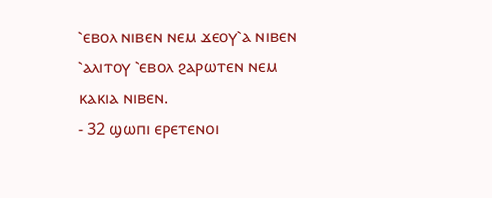⳿ⲉⲃⲟⲗ ⲛⲓⲃⲉⲛ ⲛⲉⲙ ϫⲉⲟⲩ⳿ⲁ ⲛⲓⲃⲉⲛ ⳿ⲁⲗⲓⲧⲟⲩ ⳿ⲉⲃⲟⲗ ϩⲁⲣⲱⲧⲉⲛ ⲛⲉⲙ ⲕⲁⲕⲓⲁ ⲛⲓⲃⲉⲛ.
- 32 ϣⲱⲡⲓ ⲉⲣⲉⲧⲉⲛⲟⲓ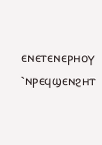ⲉⲛⲉⲧⲉⲛⲉⲣⲏⲟⲩ ⳿ⲛⲣⲉϥϣⲉⲛϩⲏⲧ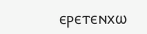ⲉⲣⲉⲧⲉⲛⲭⲱ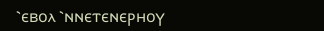⳿ⲉⲃⲟⲗ ⳿ⲛⲛⲉⲧⲉⲛⲉⲣⲏⲟⲩ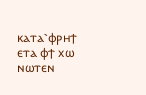ⲕⲁⲧⲁ⳿ⲫⲣⲏϯ ⲉⲧⲁ ⲫϯ ⲭⲱ ⲛⲱⲧⲉⲛ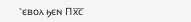⳿ⲉⲃⲟⲗ ϧⲉⲛ Ⲡⲭ̅ⲥ̅